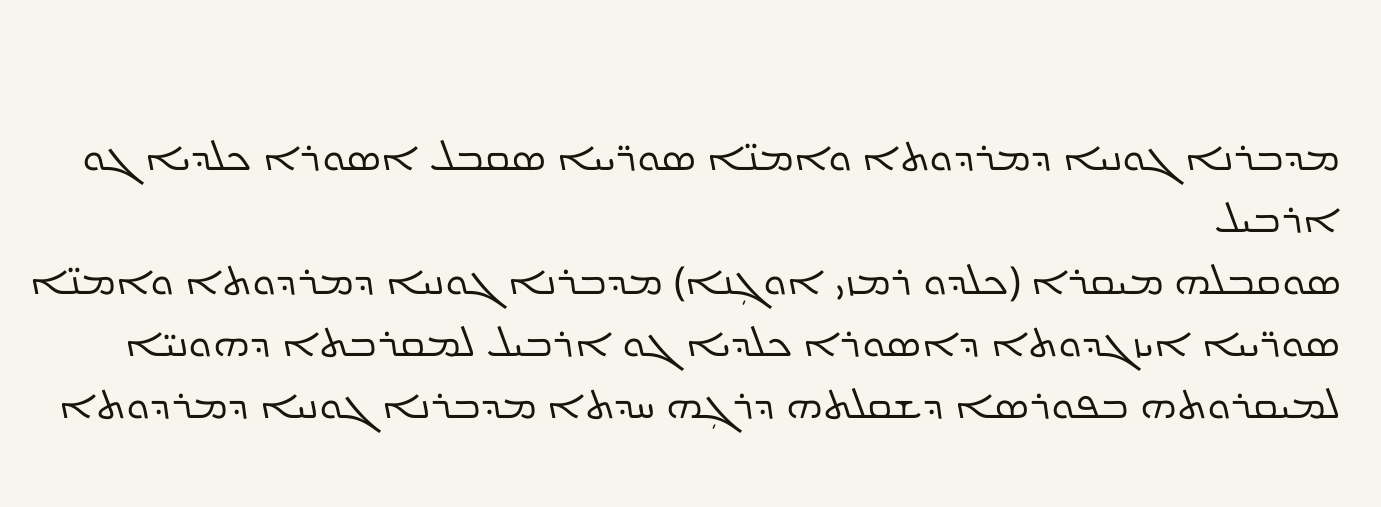ܡܕܒܪܢܐ ܓܘܢܝܐ ܕܡܪܕܘܬܐ ܘܐܡܢ̈ܐ ܣܘܪ̈ܝܝܐ ܣܩܒܠ ܐܣܘܪܐ ܟܠܕܝܐ ܓܘ ܐܪܒܝܠ
ܣܘܩܒܠܗ ܡܝܩܪܐ (ܟܠܕܘ ܪܡܙܝ ܐܘܓܼܢܐ) ܡܕܒܪܢܐ ܓܘܢܝܐ ܕܡܪܕܘܬܐ ܘܐܡܢ̈ܐ ܣܘܪ̈ܝܝܐ ܐܝܙܓܕܘܬܐ ܕܐܣܘܪܐ ܟܠܕܝܐ ܓܘ ܐܪܒܝܠ ܠܡܩܪܒܬܐ ܕܗܘܢܝ̈ܐ ܠܡܝܩܪܘܬܗ ܒܦܘܪܣܐ ܕܫܩܠܬܗ ܕܪܓܼܗ ܚܕܬܐ ܡܕܒܪܢܐ ܓܘܢܝܐ ܕܡܪܕܘܬܐ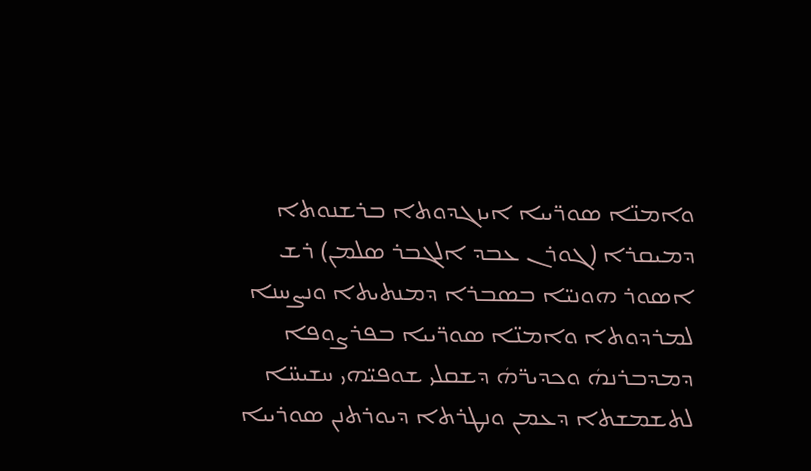ܘܐܡܢ̈ܐ ܣܘܪ̈ܝܝܐ ܐܝܙܓܕܘܬܐ ܒܪܫܢܘܬܐ ܕܡܝܩܪܐ (ܓܘܪܢ ܥܒܕ ܐܠܓܒܪ ܣܠܡܢ) ܪܫ ܐܣܘܪ ܗܘܢܝ̈ܐ ܒܣܒܪܐ ܕܡܢܬܝܬܐ ܘܢܨܚܢܐ ܠܡܪܕܘܬܐ ܘܐܡܢ̈ܐ ܣܘܪ̈ܝܝܐ ܒܦܪܨܘܦܐ ܕܡܕܒܪܢܗܿ ܘܟܕܝܪ̈ܗܿ ܕܫܩܠܝ ܫܘܦܝ̈ܗܝ ܚܫܝܚ̈ܐ ܠܬܫܡܫܬܐ ܕܥܡܢ ܘܢܛܪܬܐ ܕܝܘܪܬܢܢ ܣܘܪܝܝܐ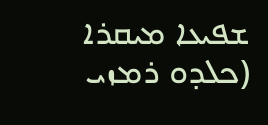ܫܦܝܥܐ ܡܝܩܪܐ (ܟܠܕܘ ܪܡܙܝ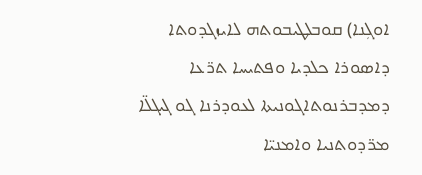ܐܘܓܼܢܐ) ܩܘܒܠܛܝܒܘܬܗ ܠܐܝܙܓܕܘܬܐ ܕܐܣܘܪܐ ܟܠܕܝܐ ܘܦܬܝܚܐ ܬܪ̈ܥܐ ܕܡܕܒܪܢܘܬܐܓܘܢܝܬܐ ܠܥܘܕܪܢܐ ܓܘ ܓܝܓܠ̈ܐ ܡܪ̈ܕܘܬܢܝܐ ܘܐܡܢܝ̈ܐ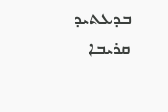ܒܕܥܬܝܕ ܩܪܝܒܐ